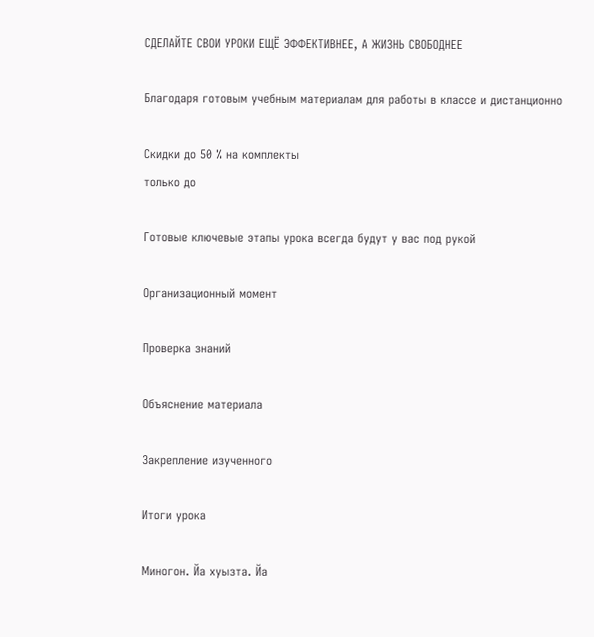СДЕЛАЙТЕ СВОИ УРОКИ ЕЩЁ ЭФФЕКТИВНЕЕ, А ЖИЗНЬ СВОБОДНЕЕ

Благодаря готовым учебным материалам для работы в классе и дистанционно

Скидки до 50 % на комплекты
только до

Готовые ключевые этапы урока всегда будут у вас под рукой

Организационный момент

Проверка знаний

Объяснение материала

Закрепление изученного

Итоги урока

Миногон. Йа хуызта. Йа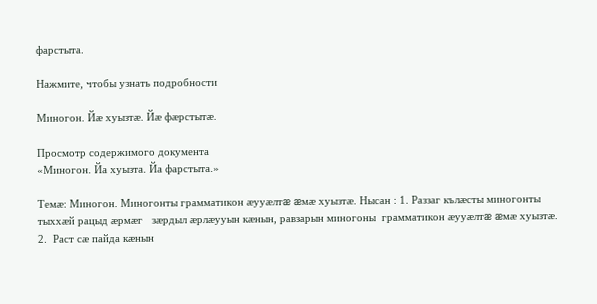фарстыта.

Нажмите, чтобы узнать подробности

Миногон. Йæ хуызтæ. Йæ фæрстытæ.

Просмотр содержимого документа
«Миногон. Йа хуызта. Йа фарстыта.»

Темæ: Миногон. Миногонты грамматикон æууæлтæ æмæ хуызтæ. Нысан : 1. Раззаг кълæсты миногонты тыххæй рацыд æрмæг   зæрдыл æрлæууын кæнын, равзарын миногоны  грамматикон æууæлтæ æмæ хуызтæ.    2.  Раст сæ пайда кæнын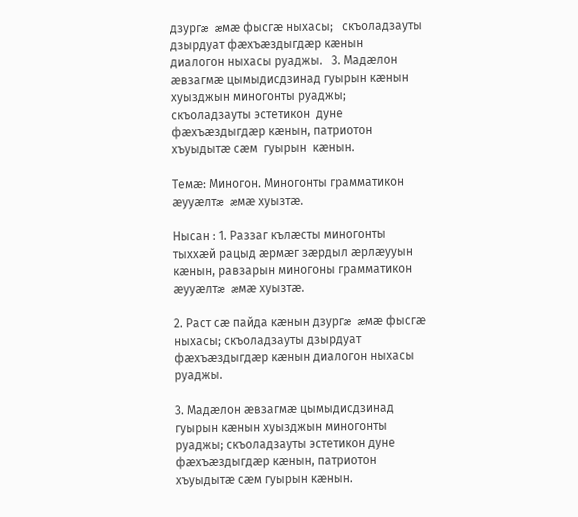дзургæ æмæ фысгæ ныхасы;   скъоладзауты дзырдуат фæхъæздыгдæр кæнын    диалогон ныхасы руаджы.   3. Мадæлон æвзагмæ цымыдисдзинад гуырын кæнын   хуызджын миногонты руаджы; скъоладзауты эстетикон  дуне фæхъæздыгдæр кæнын, патриотон хъуыдытæ сæм  гуырын  кæнын.

Темæ: Миногон. Миногонты грамматикон æууæлтæ æмæ хуызтæ.

Нысан : 1. Раззаг кълæсты миногонты тыххæй рацыд æрмæг зæрдыл æрлæууын кæнын, равзарын миногоны грамматикон æууæлтæ æмæ хуызтæ.

2. Раст сæ пайда кæнын дзургæ æмæ фысгæ ныхасы; скъоладзауты дзырдуат фæхъæздыгдæр кæнын диалогон ныхасы руаджы.

3. Мадæлон æвзагмæ цымыдисдзинад гуырын кæнын хуызджын миногонты руаджы; скъоладзауты эстетикон дуне фæхъæздыгдæр кæнын, патриотон хъуыдытæ сæм гуырын кæнын.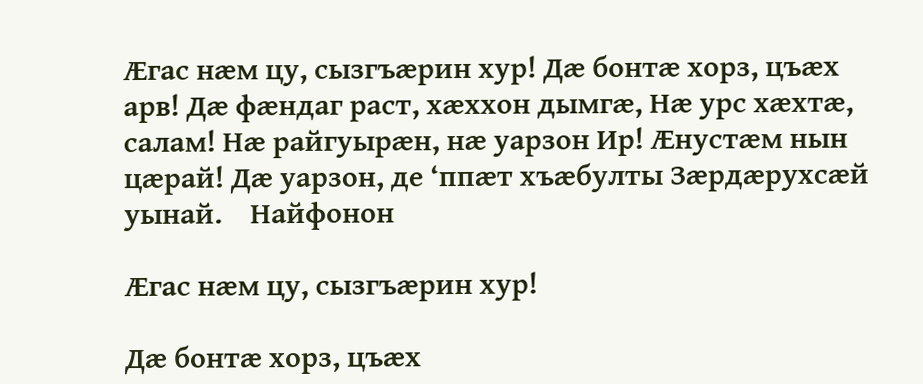Æгас нæм цу, сызгъæрин хур! Дæ бонтæ хорз, цъæх арв! Дæ фæндаг раст, хæххон дымгæ, Нæ урс хæхтæ, салам! Нæ райгуырæн, нæ уарзон Ир! Æнустæм нын цæрай! Дæ уарзон, де ‘ппæт хъæбулты Зæрдæрухсæй уынай.    Найфонон

Æгас нæм цу, сызгъæрин хур!

Дæ бонтæ хорз, цъæх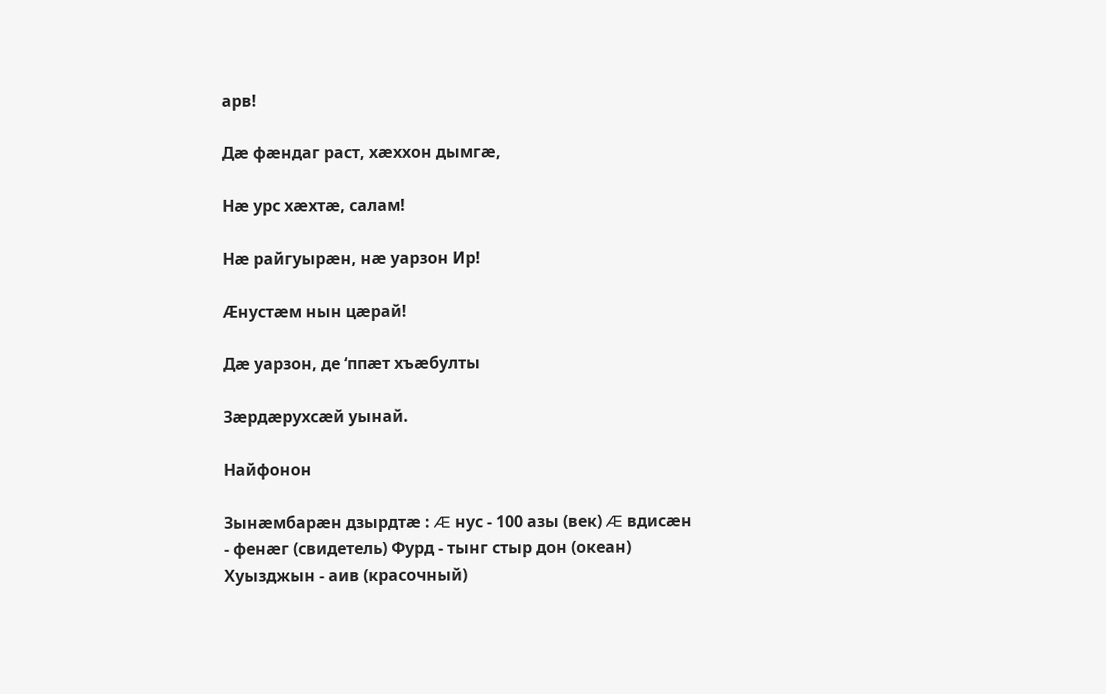арв!

Дæ фæндаг раст, хæххон дымгæ,

Нæ урс хæхтæ, салам!

Нæ райгуырæн, нæ уарзон Ир!

Æнустæм нын цæрай!

Дæ уарзон, де ‘ппæт хъæбулты

Зæрдæрухсæй уынай.

Найфонон

Зынæмбарæн дзырдтæ : Æ нус - 100 азы (век) Æ вдисæн - фенæг (свидетель) Фурд - тынг стыр дон (океан) Хуызджын - аив (красочный)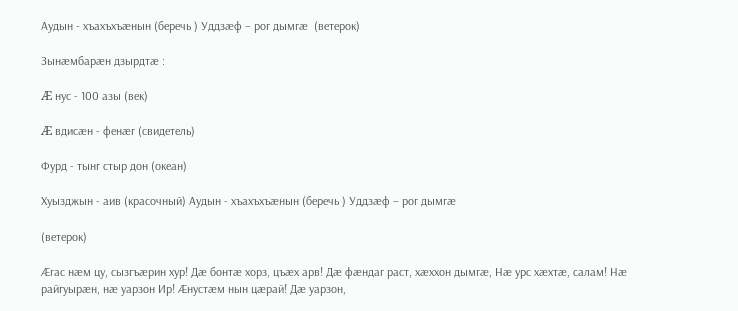Аудын - хъахъхъæнын (беречь ) Уддзæф – рог дымгæ  (ветерок)

Зынæмбарæн дзырдтæ :

Æ нус - 100 азы (век)

Æ вдисæн - фенæг (свидетель)

Фурд - тынг стыр дон (океан)

Хуызджын - аив (красочный) Аудын - хъахъхъæнын (беречь ) Уддзæф – рог дымгæ

(ветерок)

Æгас нæм цу, сызгъæрин хур! Дæ бонтæ хорз, цъæх арв! Дæ фæндаг раст, хæххон дымгæ, Нæ урс хæхтæ, салам! Нæ райгуырæн, нæ уарзон Ир! Æнустæм нын цæрай! Дæ уарзон,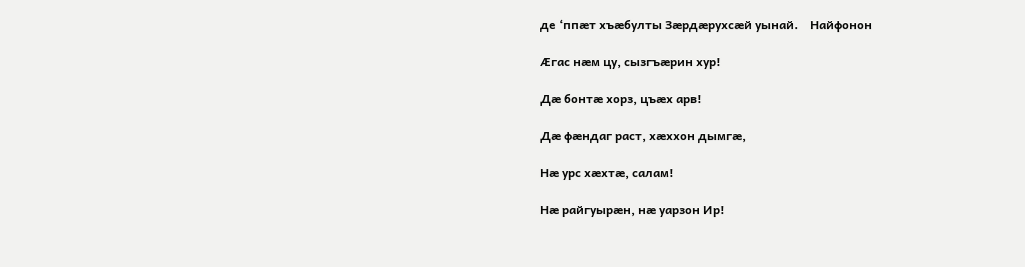де ‘ппæт хъæбулты Зæрдæрухсæй уынай.    Найфонон

Æгас нæм цу, сызгъæрин хур!

Дæ бонтæ хорз, цъæх арв!

Дæ фæндаг раст, хæххон дымгæ,

Нæ урс хæхтæ, салам!

Нæ райгуырæн, нæ уарзон Ир!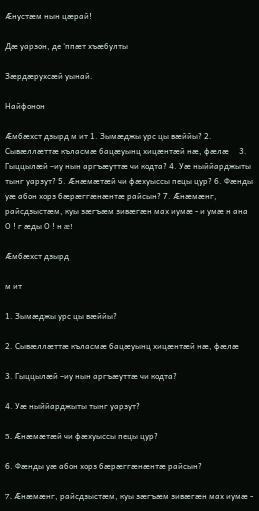Æнустæм нын цæрай!

Дæ уарзон, де ‘ппæт хъæбулты

Зæрдæрухсæй уынай.

Найфонон

Æмбæхст дзырд м ит 1. Зымæджы урс цы вæййы? 2. Сывæллæттæ къласмæ бацæуынц хицæнтæй нæ, фæлæ     3. Гыццылæй –иу нын аргъæуттæ чи кодта? 4. Уæ ныййарджыты тынг уарзут? 5. Æнæмæтæй чи фæхуыссы пецы цур? 6. Фæнды уæ абон хорз бæрæггæнæнтæ райсын? 7. Æнæмæнг, райсдзыстæм, куы зæгъæм зивæгæн мах иумæ - и умæ н ана О ! г æды О ! н æ!

Æмбæхст дзырд

м ит

1. Зымæджы урс цы вæййы?

2. Сывæллæттæ къласмæ бацæуынц хицæнтæй нæ, фæлæ

3. Гыццылæй –иу нын аргъæуттæ чи кодта?

4. Уæ ныййарджыты тынг уарзут?

5. Æнæмæтæй чи фæхуыссы пецы цур?

6. Фæнды уæ абон хорз бæрæггæнæнтæ райсын?

7. Æнæмæнг, райсдзыстæм, куы зæгъæм зивæгæн мах иумæ -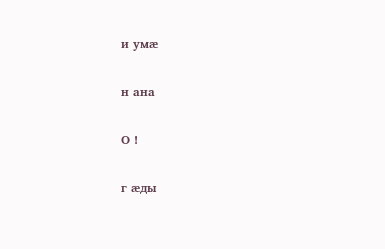и умæ

н ана

О !

г æды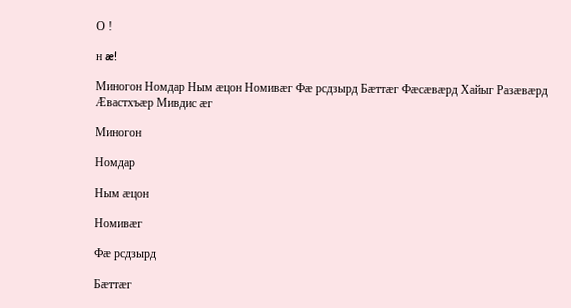О !

н æ!

Миногон Номдар Ным æцон Номивæг Фæ рсдзырд Бæттæг Фæсæвæрд Хайыг Разæвæрд Æвастхъæр Мивдис æг

Миногон

Номдар

Ным æцон

Номивæг

Фæ рсдзырд

Бæттæг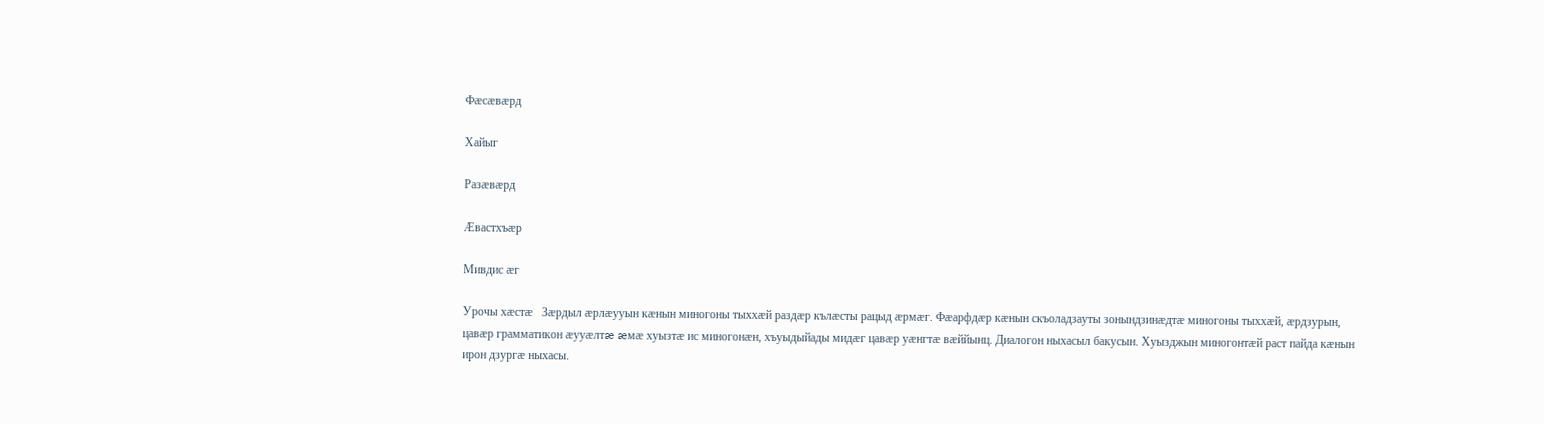Фæсæвæрд

Хайыг

Разæвæрд

Æвастхъæр

Мивдис æг

Урочы хæстæ   Зæрдыл æрлæууын кæнын миногоны тыххæй раздæр кълæсты рацыд æрмæг. Фæарфдæр кæнын скъоладзауты зонындзинæдтæ миногоны тыххæй, æрдзурын, цавæр грамматикон æууæлтæ æмæ хуызтæ ис миногонæн, хъуыдыйады мидæг цавæр уæнгтæ вæййынц. Диалогон ныхасыл бакусын. Хуызджын миногонтæй раст пайда кæнын ирон дзургæ ныхасы.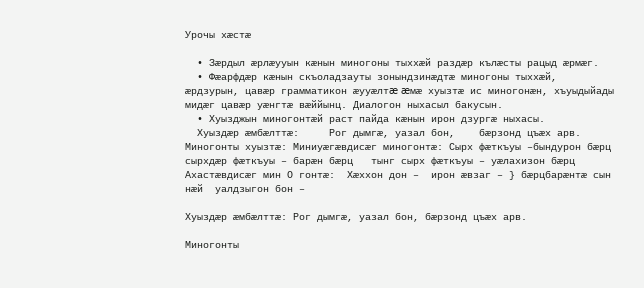Урочы хæстæ

  • Зæрдыл æрлæууын кæнын миногоны тыххæй раздæр кълæсты рацыд æрмæг.
  • Фæарфдæр кæнын скъоладзауты зонындзинæдтæ миногоны тыххæй, æрдзурын, цавæр грамматикон æууæлтæ æмæ хуызтæ ис миногонæн, хъуыдыйады мидæг цавæр уæнгтæ вæййынц. Диалогон ныхасыл бакусын.
  • Хуызджын миногонтæй раст пайда кæнын ирон дзургæ ныхасы.
  Хуыздæр æмбæлттæ:     Рог дымгæ, уазал бон,    бæрзонд цъæх арв.   Миногонты хуызтæ: Миниуæгæвдисæг миногонтæ: Сырх фæткъуы –бындурон бæрц сырхдæр фæткъуы – барæн бæрц   тынг сырх фæткъуы – уæлахизон бæрц Ахастæвдисæг мин О гонтæ:  Хæххон дон –  ирон æвзаг – } бæрцбарæнтæ сын нæй  уалдзыгон бон –

Хуыздæр æмбæлттæ: Рог дымгæ, уазал бон, бæрзонд цъæх арв.

Миногонты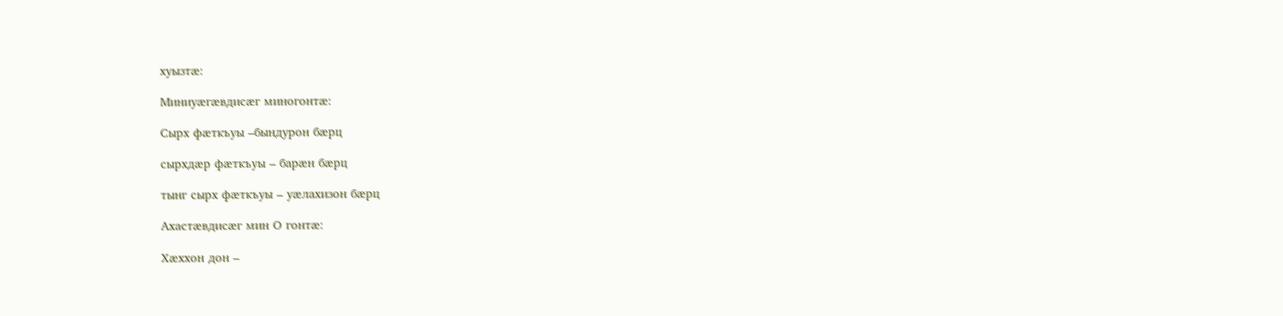хуызтæ:

Миниуæгæвдисæг миногонтæ:

Сырх фæткъуы –бындурон бæрц

сырхдæр фæткъуы – барæн бæрц

тынг сырх фæткъуы – уæлахизон бæрц

Ахастæвдисæг мин О гонтæ:

Хæххон дон –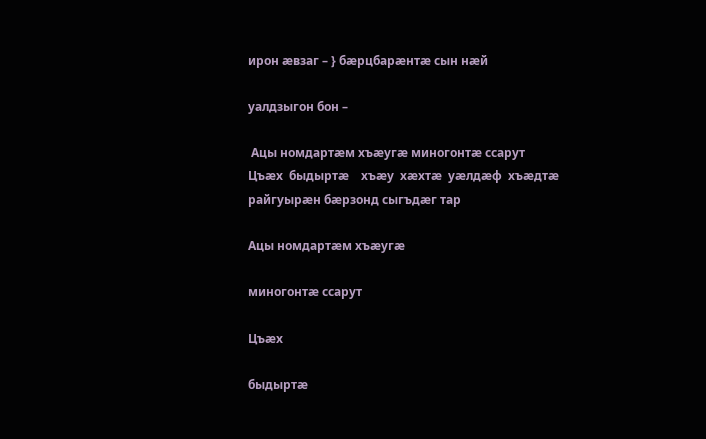ирон æвзаг – } бæрцбарæнтæ сын нæй

уалдзыгон бон –

 Ацы номдартæм хъæугæ миногонтæ ссарут Цъæх  быдыртæ    хъæу  хæхтæ  уæлдæф  хъæдтæ  райгуырæн бæрзонд сыгъдæг тар

Ацы номдартæм хъæугæ

миногонтæ ссарут

Цъæх

быдыртæ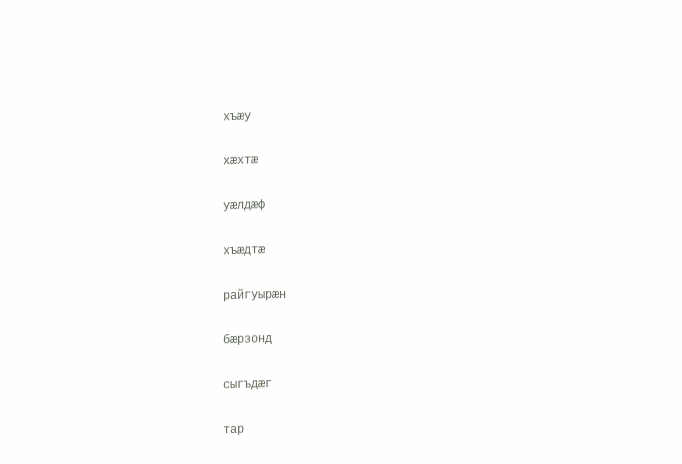хъæу

хæхтæ

уæлдæф

хъæдтæ

райгуырæн

бæрзонд

сыгъдæг

тар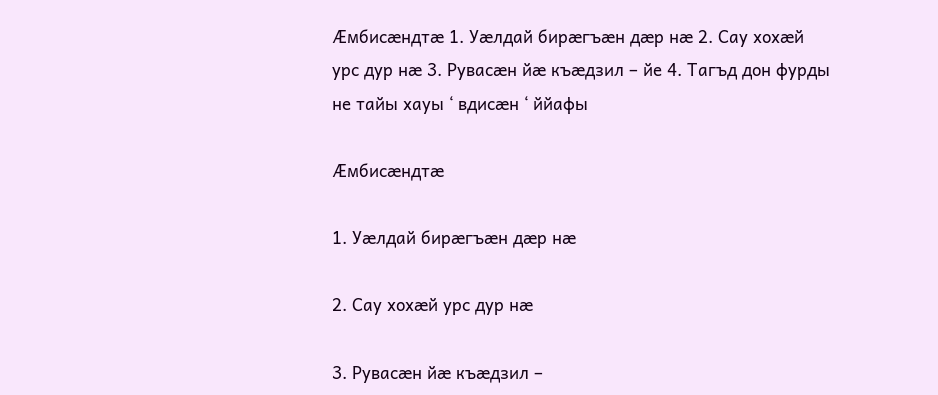Æмбисæндтæ 1. Уæлдай бирæгъæн дæр нæ 2. Сау хохæй урс дур нæ 3. Рувасæн йæ къæдзил – йе 4. Тагъд дон фурды не тайы хауы ‘ вдисæн ‘ ййафы

Æмбисæндтæ

1. Уæлдай бирæгъæн дæр нæ

2. Сау хохæй урс дур нæ

3. Рувасæн йæ къæдзил –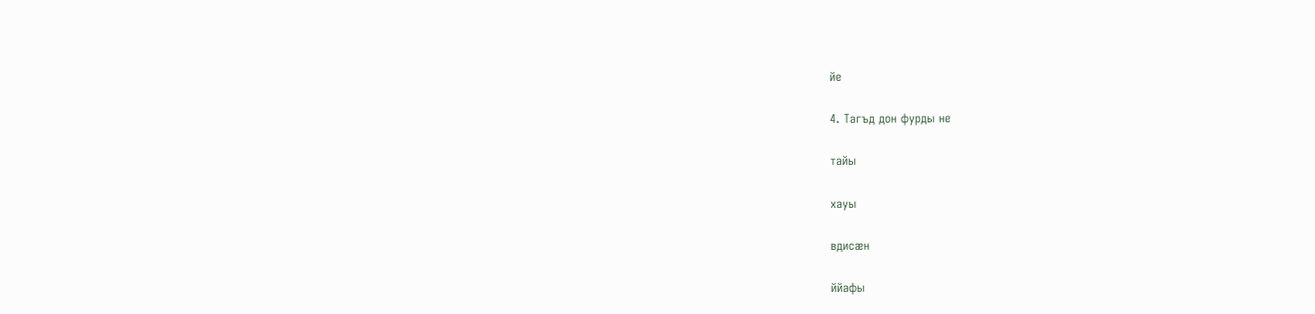йе

4. Тагъд дон фурды не

тайы

хауы

вдисæн

ййафы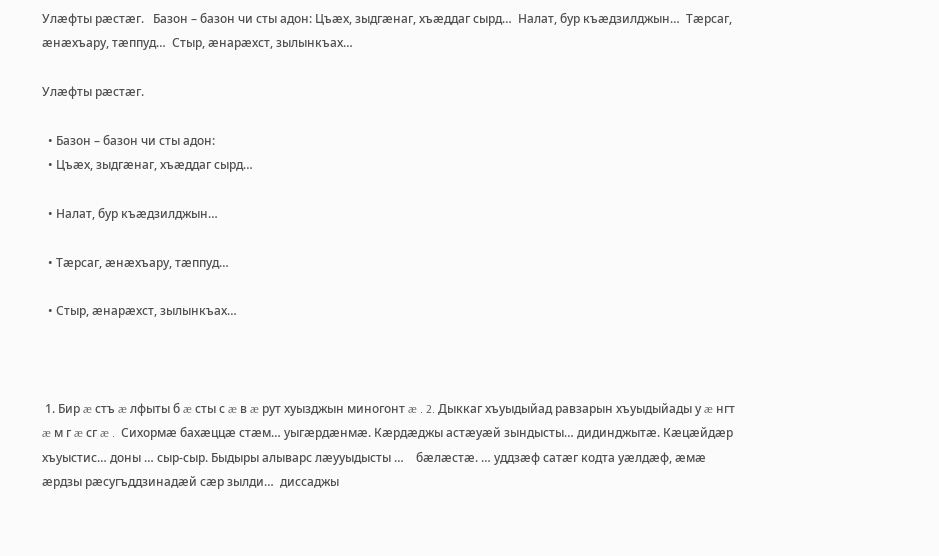Улæфты рæстæг.   Базон – базон чи сты адон: Цъæх, зыдгæнаг, хъæддаг сырд…  Налат, бур къæдзилджын…  Тæрсаг, æнæхъару, тæппуд…  Стыр, æнарæхст, зылынкъах…

Улæфты рæстæг.

  • Базон – базон чи сты адон:
  • Цъæх, зыдгæнаг, хъæддаг сырд…

  • Налат, бур къæдзилджын…

  • Тæрсаг, æнæхъару, тæппуд…

  • Стыр, æнарæхст, зылынкъах…



 1. Бир æ стъ æ лфыты б æ сты с æ в æ рут хуызджын миногонт æ . 2. Дыккаг хъуыдыйад равзарын хъуыдыйады у æ нгт æ м г æ сг æ .  Сихормæ бахæццæ стæм… уыгæрдæнмæ. Кæрдæджы астæуæй зындысты… дидинджытæ. Кæцæйдæр хъуыстис… доны … сыр-сыр. Быдыры алыварс лæууыдысты …    бæлæстæ. … уддзæф сатæг кодта уæлдæф, æмæ æрдзы рæсугъддзинадæй сæр зылди…  диссаджы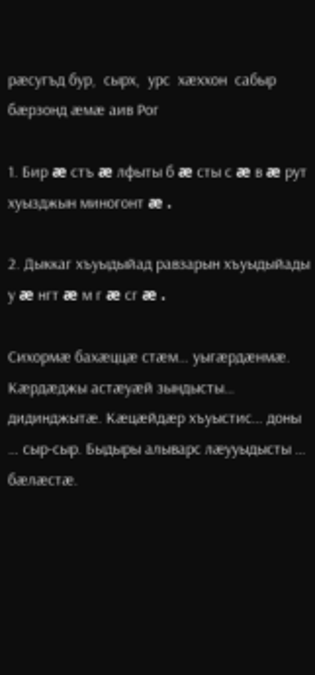рæсугъд бур,  сырх,  урс  хæххон  сабыр  бæрзонд æмæ аив Рог

1. Бир æ стъ æ лфыты б æ сты с æ в æ рут хуызджын миногонт æ .

2. Дыккаг хъуыдыйад равзарын хъуыдыйады у æ нгт æ м г æ сг æ .

Сихормæ бахæццæ стæм… уыгæрдæнмæ. Кæрдæджы астæуæй зындысты… дидинджытæ. Кæцæйдæр хъуыстис… доны … сыр-сыр. Быдыры алыварс лæууыдысты … бæлæстæ.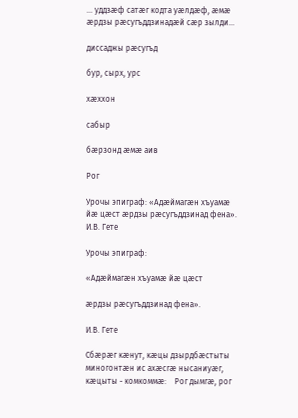… уддзæф сатæг кодта уæлдæф, æмæ æрдзы рæсугъддзинадæй сæр зылди…

диссаджы рæсугъд

бур, сырх, урс

хæххон

сабыр

бæрзонд æмæ аив

Рог

Урочы эпиграф: «Адæймагæн хъуамæ йæ цæст æрдзы рæсугъддзинад фена».       И.В. Гете

Урочы эпиграф:

«Адæймагæн хъуамæ йæ цæст

æрдзы рæсугъддзинад фена».

И.В. Гете

Сбæрæг кæнут, кæцы дзырдбæстыты миногонтæн ис ахæсгæ нысаниуæг,  кæцыты - комкоммæ:    Рог дымгæ, рог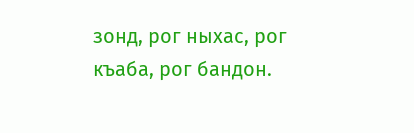зонд, рог ныхас, рог къаба, рог бандон.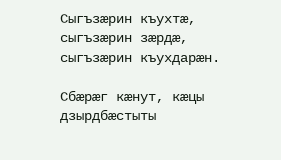Сыгъзæрин къухтæ, сыгъзæрин зæрдæ, сыгъзæрин къухдарæн.

Сбæрæг кæнут, кæцы дзырдбæстыты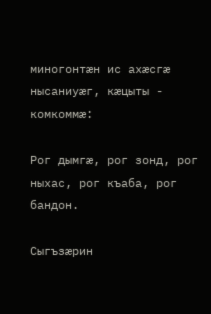миногонтæн ис ахæсгæ нысаниуæг, кæцыты - комкоммæ:

Рог дымгæ, рог зонд, рог ныхас, рог къаба, рог бандон.

Сыгъзæрин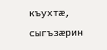къухтæ, сыгъзæрин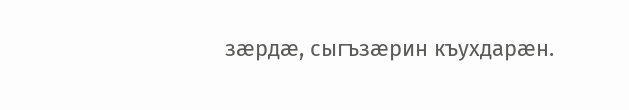зæрдæ, сыгъзæрин къухдарæн.